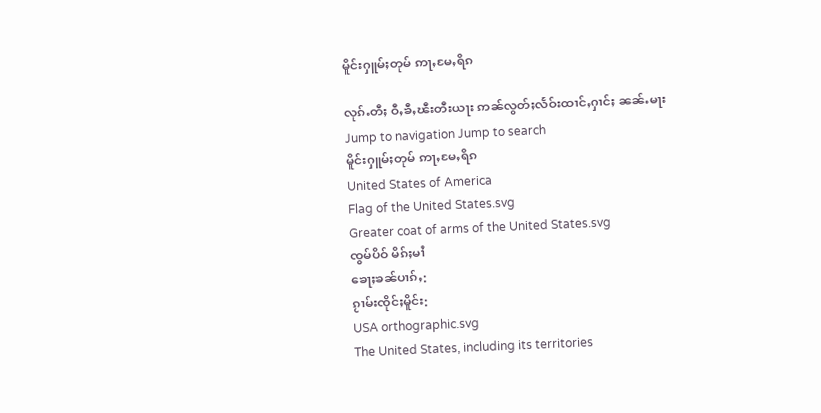မိူင်းႁူမ်ႈတုမ် ဢႃႇမႄႇရိၵ

လုၵ်ႉတီႈ ဝီႇၶီႇၽီးတီးယႃး ဢၼ်လွတ်ႈလႅဝ်းထၢင်ႇႁၢင်ႈ ၼၼ်ႉမႃး
Jump to navigation Jump to search
မိူင်းႁူမ်ႈတုမ် ဢႃႇမႄႇရိၵ
United States of America
Flag of the United States.svg
Greater coat of arms of the United States.svg
ၸွမ်ပိဝ် မိၵ်ႈမၢႆ
ၶေႃႈၶၼ်ပၢၵ်ႇ:
ၵႂၢမ်းၸိုင်ႈမိူင်း:
USA orthographic.svg
The United States, including its territories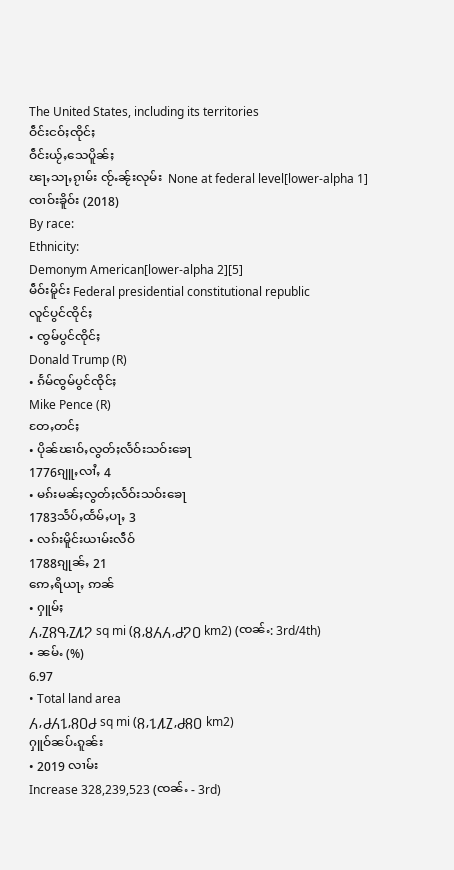The United States, including its territories
ဝဵင်းငဝ်ႈၸိုင်ႈ
ဝဵင်းယႂ်ႇသေပိူၼ်ႈ
ၽႃႇသႃႇၵႂၢမ်း ၸႂ်ႉၼႂ်းလုမ်း  None at federal level[lower-alpha 1]
ၸၢဝ်းၶိူဝ်း (2018)
By race:
Ethnicity:
Demonym American[lower-alpha 2][5]
မဵဝ်းမိူင်း Federal presidential constitutional republic
လူင်ပွင်ၸိုင်ႈ
• ၸွမ်ပွင်ၸိုင်ႈ
Donald Trump (R)
• ၵႅမ်ၸွမ်ပွင်ၸိုင်ႈ
Mike Pence (R)
တႄႇတင်ႈ
• ပိုၼ်ၽၢဝ်ႇလွတ်ႈလႅဝ်းသဝ်းၶေႃ
1776ၵျူႇလၢႆႇ 4
• မၵ်းမၼ်ႈလွတ်ႈလႅဝ်းသဝ်းၶေႃ
1783သႅပ်ႇထႅမ်ႇပႃႇ 3
• လၵ်းမိူင်းယၢမ်းလဵဝ်
1788ၵျုၼ်ႇ 21
ဢေႇရိယႃႇ ဢၼ်
• ႁူမ်ႈ
႓,႗႙႖,႗႔႒ sq mi (႙,႘႓႓,႕႒႐ km2) (ၸၼ်ႉ: 3rd/4th)
• ၼမ်ႉ (%)
6.97
• Total land area
႓,႕႓႑,႙႐႕ sq mi (႙,႑႔႗,႕႙႐ km2)
ႁူဝ်ၼပ်ႉၵူၼ်း
• 2019 လၢမ်း
Increase 328,239,523 (ၸၼ်ႉ - 3rd)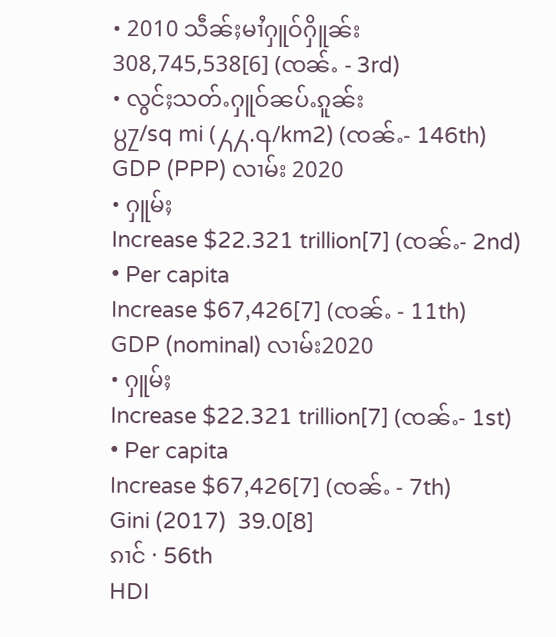• 2010 သဵၼ်ႈမၢႆႁူဝ်ႁိူၼ်း
308,745,538[6] (ၸၼ်ႉ - 3rd)
• လွင်ႈသတ်ႉႁူဝ်ၼပ်ႉၵူၼ်း
႘႗/sq mi (႓႓.႖/km2) (ၸၼ်ႉ- 146th)
GDP (PPP) လၢမ်း 2020
• ႁူမ်ႈ
Increase $22.321 trillion[7] (ၸၼ်ႉ- 2nd)
• Per capita
Increase $67,426[7] (ၸၼ်ႉ - 11th)
GDP (nominal) လၢမ်း2020
• ႁူမ်ႈ
Increase $22.321 trillion[7] (ၸၼ်ႉ- 1st)
• Per capita
Increase $67,426[7] (ၸၼ်ႉ - 7th)
Gini (2017)  39.0[8]
ၵၢင် · 56th
HDI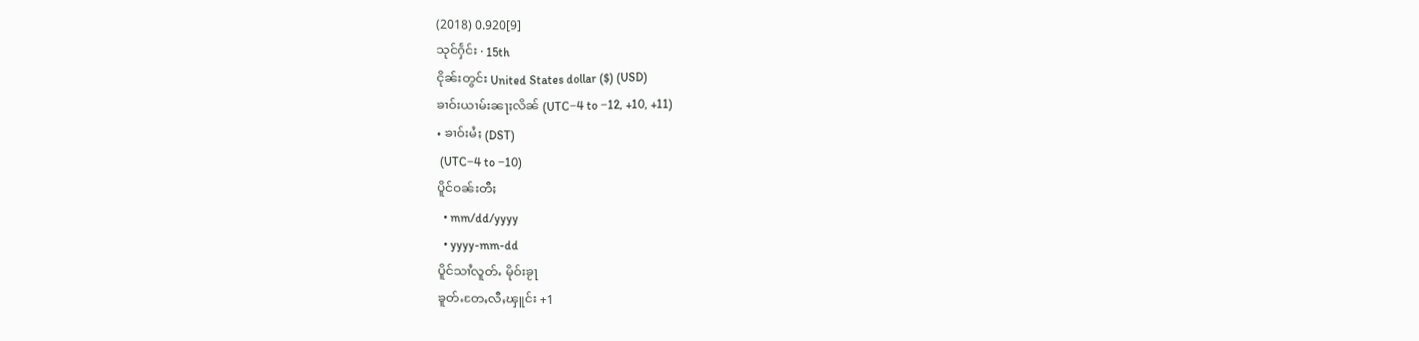(2018) 0.920[9]
သုင်ႁႅင်း · 15th
ငိုၼ်းတွင်း United States dollar ($) (USD)
ၶၢဝ်းယၢမ်းၼႃႈလိၼ် (UTC−4 to −12, +10, +11)
• ၶၢဝ်းမႆႈ (DST)
 (UTC−4 to −10)
ပိူင်ဝၼ်းတီႈ
  • mm/dd/yyyy
  • yyyy-mm-dd
ပိူင်သၢႆလူတ်ႉ မိုဝ်းၶႂႃ
ၶူတ်ႉတႄႇလီႇၾူင်း +1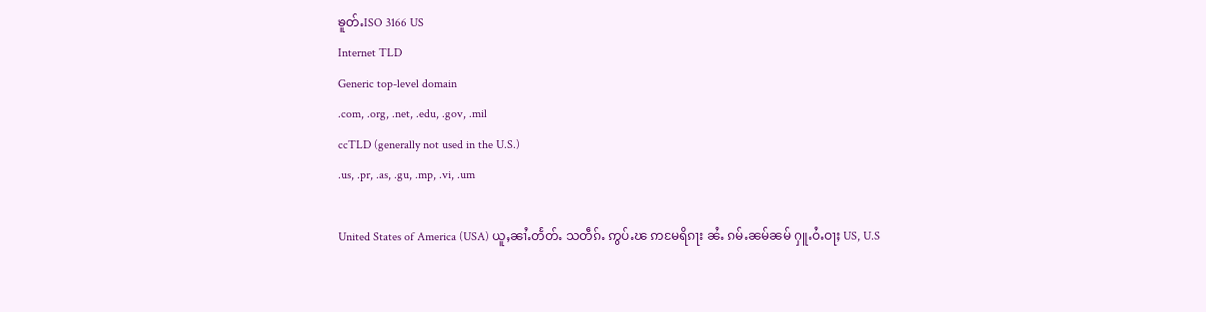ၶူတ်ႉISO 3166 US
Internet TLD
Generic top-level domain
.com, .org, .net, .edu, .gov, .mil
ccTLD (generally not used in the U.S.)
.us, .pr, .as, .gu, .mp, .vi, .um

United States of America (USA) ယူႇၼၢႆႉတႅတ်ႉ သတဵၵ်ႉ ဢွပ်ႉၽ ဢမႄရိၵႃး ၼႆႉ ၵမ်ႉၼမ်ၼမ် ႁူႉဝႆႉဝႃႈ US, U.S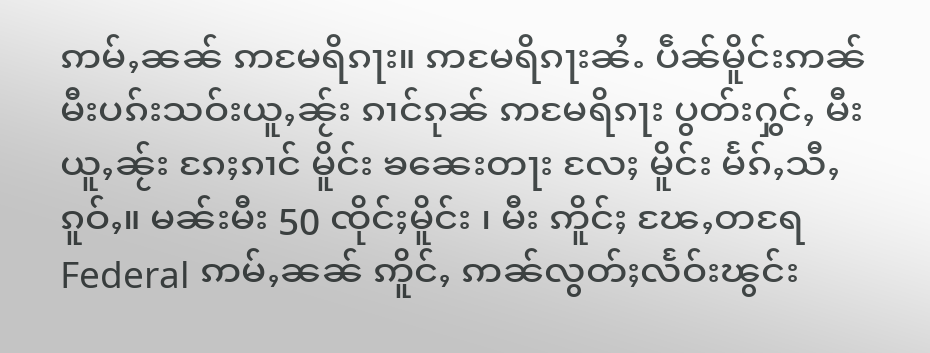ဢမ်ႇၼၼ် ဢမႄရိၵႃး။ ဢမႄရိၵႃးၼႆႉ ပဵၼ်မိူင်းဢၼ် မီးပၵ်းသဝ်းယူႇၼႂ်း ၵၢင်ၵုၼ် ဢမႄရိၵႃး ပွတ်းႁွင်ႇ မီးယူႇၼႂ်း ၵႄႈၵၢင် မိူင်း ၶၼေးတႃး လႄႈ မိူင်း မႅၵ်ႇသီႇၵူဝ်ႇ။ မၼ်းမီး 50 ၸိုင်ႈမိူင်း ၊ မီး ဢိူင်ႈ ၽႄႇတရႄ Federal ဢမ်ႇၼၼ် ဢိူင်ႇ ဢၼ်လွတ်ႈလႅဝ်းၽွင်း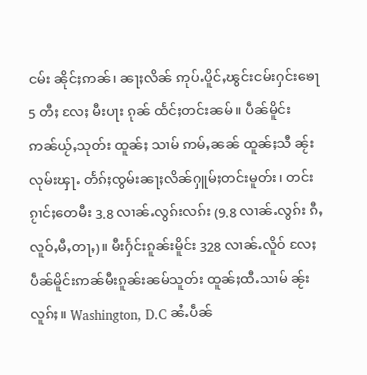ငမ်း ၼိုင်ႈဢၼ်၊ ၼႃႈလိၼ် ဢုပ်ႉပိူင်ႇၽွင်းငမ်းႁင်းၶေႃ 5 တီႈ လႄႈ မီးပႃး ၵုၼ် ထႅင်ႈတင်းၼမ်။ ပဵၼ်မိူင်း ဢၼ်ယႂ်ႇသုတ်း ထူၼ်ႈ သၢမ် ဢမ်ႇၼၼ် ထူၼ်ႈသီ ၼႂ်းလုမ်းၾႃႉ တႅၵ်ႈၸွမ်းၼႃႈလိၼ်ႁူမ်ႈတင်းမူတ်း၊ တင်းၵႂၢင်ႈတေမီး 3.8 လၢၼ်ႉလွၵ်းလၵ်း (9.8 လၢၼ်ႉလွၵ်း ၵီႇလူဝ်ႇမီႇတႃႇ)။ မီးႁႅင်းၵူၼ်းမိူင်း 328 လၢၼ်ႉလိူဝ် လႄႈ ပဵၼ်မိူင်းဢၼ်မီးၵူၼ်းၼမ်သူတ်း ထူၼ်ႈထီႉသၢမ် ၼႂ်းလူၵ်ႈ။ Washington, D.C ၼႆႉပဵၼ်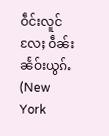ဝဵင်းလူင် လႄႈ ဝဵၼ်း ၼႅဝ်းယွၵ်ႉ (New York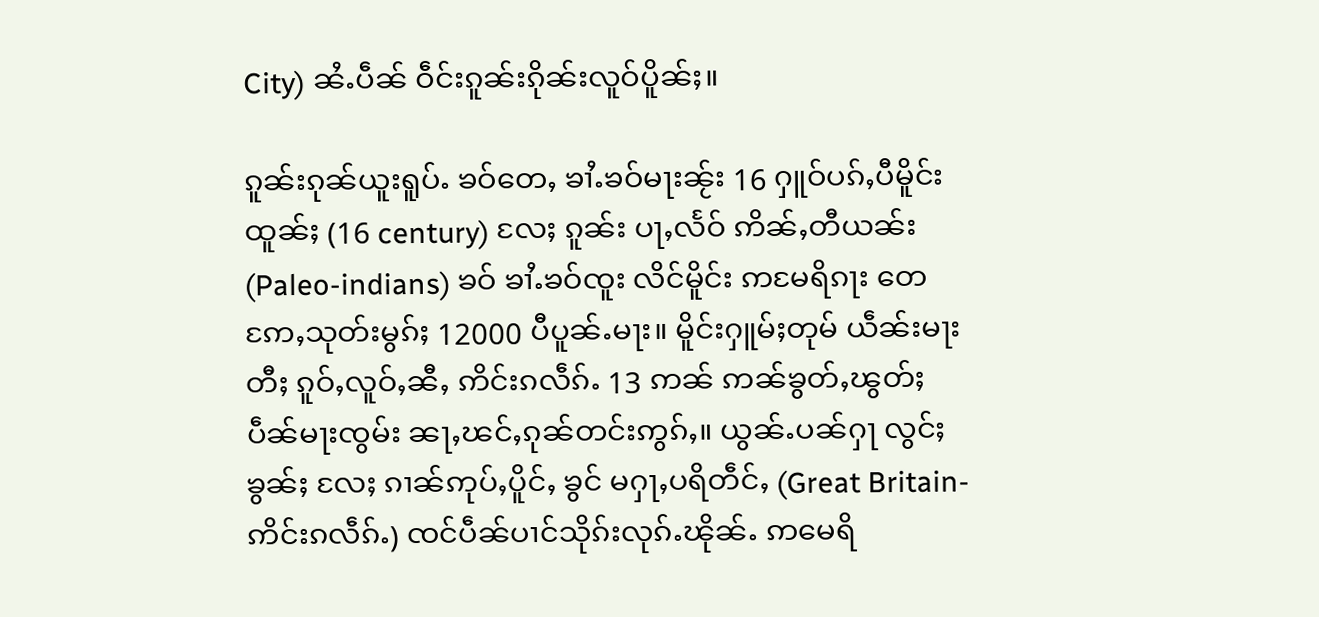City) ၼႆႉပဵၼ် ဝဵင်းၵူၼ်းၵိုၼ်းလူဝ်ပိူၼ်ႈ။

ၵူၼ်းၵုၼ်ယူးရူပ်ႉ ၶဝ်တေႇ ၶၢႆႉၶဝ်မႃးၼႂ်း 16 ႁူဝ်ပၵ်ႇပီမိူင်းထူၼ်ႈ (16 century) လႄႈ ၵူၼ်း ပႃႇလႅဝ် ဢိၼ်ႇတီယၼ်း (Paleo-indians) ၶဝ် ၶၢႆႉၶဝ်ၸူး လိင်မိူင်း ဢမႄရိၵႃး တေဢႄႇသုတ်းမွၵ်ႈ 12000 ပီပူၼ်ႉမႃး။ မိူင်းႁူမ်ႈတုမ် ယဵၼ်းမႃးတီႈ ၵူဝ်ႇလူဝ်ႇၼီႇ ဢိင်းၵလဵၵ်ႉ 13 ဢၼ် ဢၼ်ၶွတ်ႇၽွတ်ႈပဵၼ်မႃးၸွမ်း ၼႃႇၽင်ႇၵုၼ်တင်းဢွၵ်ႇ။ ယွၼ်ႉပၼ်ႁႃ လွင်ႈ ၶွၼ်ႈ လႄႈ ၵၢၼ်ဢုပ်ႇပိူင်ႇ ၶွင် မႁႃႇပရိတဵင်ႇ (Great Britain- ဢိင်းၵလဵၵ်ႉ) ၸင်ပဵၼ်ပၢင်သိုၵ်းလုၵ်ႉၽိုၼ်ႉ ဢမေရိ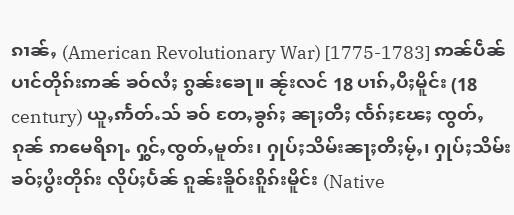ၵၢၼ်ႇ (American Revolutionary War) [1775-1783] ဢၼ်ပဵၼ်ပၢင်တိုၵ်းဢၼ် ၶဝ်လႆႈ ၵွၼ်းၶေႃ။ ၼႂ်းလင် 18 ပၢၵ်ႇပီႈမိူင်း (18 century) ယူႇဢႅတ်ႉသ် ၶဝ် တႄႇၶွၵ်ႈ ၼႃႈတီႈ ၸႅၵ်ႈၽႄႈ ၸွတ်ႇ ၵုၼ် ဢမေရိၵႃႉ ႁွင်ႇၸွတ်ႇမူတ်း၊ ႁုပ်ႈသိမ်းၼႃႈတီႈမႂ်ႇ၊ ႁုပ်ႈသိမ်း ၶဝ်ႈပွႆးတိုၵ်း လိုပ်ႈပႅၼ် ၵူၼ်းၶိူဝ်းၵိူၵ်းမိူင်း (Native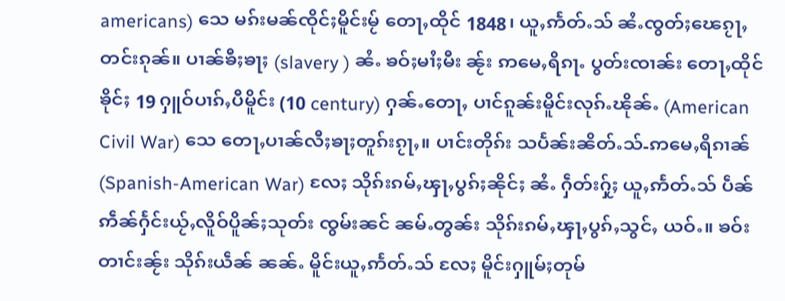americans) သေ မၵ်းမၼ်ၸိုင်ႈမိူင်းမႂ် တေႃႇထိုင် 1848၊ ယူႇဢႅတ်ႉသ် ၼႆႉၸွတ်ႈၽေၵႂႃႇတင်းၵုၼ်။ ပၢၼ်ၶီႈၶႃႈ (slavery ) ၼႆႉ ၶဝ်ႈမၢႆႈမီး ၼႂ်း ဢမေႇရိၵႃႉ ပွတ်းၸၢၼ်း တေႃႇထိုင် ၶိုင်ႈ 19 ႁူဝ်ပၢၵ်ႇပီမိူင်း (10 century) ႁၼ်ႉတေႃႇ ပၢင်ၵူၼ်းမိူင်းလုၵ်ႉၽိုၼ်ႉ (American Civil War) သေ တေႃႇပၢၼ်လီႈၶႃႈတူၵ်းၵႂႃႇ။ ပၢင်းတိုၵ်း သပႅၼ်းၼိတ်ႉသ်-ဢမေႇရိၵၢၼ် (Spanish-American War) လႄႈ သိုၵ်းၵမ်ႇၾႃႇပွၵ်ႈၼိုင်ႈ ၼႆႉ ႁဵတ်းႁႂ်ႈ ယူႇဢႅတ်ႉသ် ပဵၼ် ဢဵၼ်ႁႅင်းယႂ်ႇလိူဝ်ပိူၼ်ႈသုတ်း ၸွမ်းၼင် ၼမ်ႉတွၼ်း သိုၵ်းၵမ်ႇၾႃႇပွၵ်ႇသွင်ႇ ယဝ်ႉ။ ၶဝ်းတၢင်းၼႂ်း သိုၵ်းယဵၼ် ၼၼ်ႉ မိူင်းယူႇဢႅတ်ႉသ် လႄႈ မိူင်းႁူမ်ႈတုမ်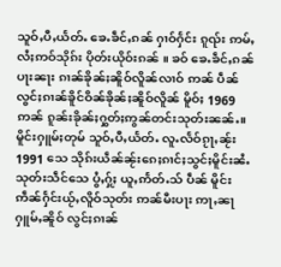သူဝ်ႇပီႇယႅတ်ႉ ၶေႉၶဵင်ႇၵၼ် ႁၢဝ်ႁႅင်း ၵူၺ်း ဢမ်ႇလႆႈဢဝ်သိုၵ်း ပိုတ်းယိုဝ်းၵၼ် ။ ၶဝ် ၶေႉၶဵင်ႇၵၼ်ပႃးၼႃး ၵၢၼ်ၶိုၼ်ႈၼိူဝ်လိူၼ်လၢဝ် ဢၼ် ပဵၼ် လွင်ႈၵၢၼ်ၶိူင်ဝိၼ်ၶိုၼ်ႈၼိူဝ်လိူၼ် မိူဝ်ႈ 1969 ဢၼ် ၵူၼ်းၶိုၼ်ႈႁွတ်ႈဢွၼ်တင်းသုတ်းၼၼ်ႉ။ မိူင်းႁူမ်ႈတုမ် သူဝ်ႇပီႇယႅတ်ႉ လူႉလႅဝ်ၵႂႃႇၼႂ်း 1991 သေ သိုၵ်းယဵၼ်ၼႂ်းၵေႈၵၢင်ႈသွင်ႈမိူင်းၼႆႉသုတ်းသဵင်သေ ပွႆႇႁႂ်ႈ ယူႇဢႅတ်ႉသ် ပဵၼ် မိူင်း ဢဵၼ်ႁႅင်းယႂ်ႇလိူဝ်သုတ်း ဢၼ်မီးပႃး ဢႃႇၼႃႁူမ်ႇၼိူဝ် လွင်ႈၵၢၼ်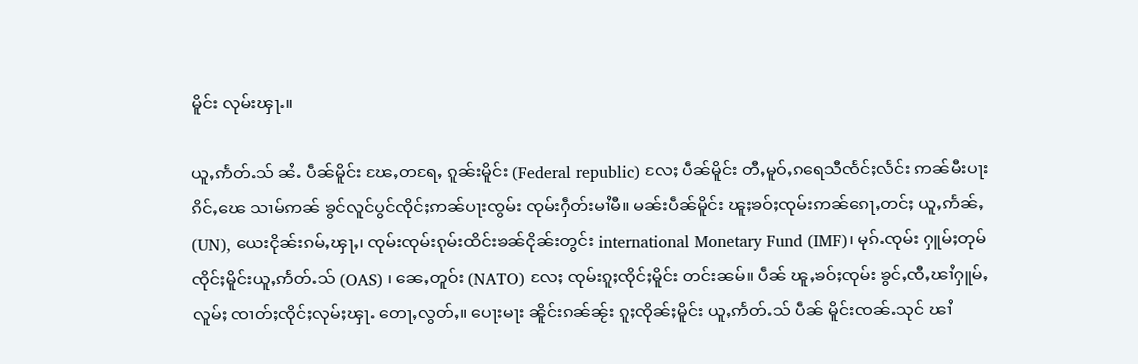မိူင်း လုမ်းၾႃႉ။

ယူႇဢႅတ်ႉသ် ၼႆႉ ပဵၼ်မိူင်း ၽႄႇတရႄႇ ၵူၼ်းမိူင်း (Federal republic) လႄႈ ပဵၼ်မိူင်း တီႇမူဝ်ႇၵရေသီၸႅင်ႈလႅင်း ဢၼ်မီးပႃး ၵိင်ႇၽေ သၢမ်ဢၼ် ၶွင်လူင်ပွင်ၸိုင်ႈဢၼ်ပႃးၸွမ်း ၸုမ်းႁဵတ်းမၢႆမီ။ မၼ်းပဵၼ်မိူင်း ၽူႈၶဝ်ႈၸုမ်းဢၼ်ၵေႃႇတင်ႈ ယူႇဢႅၼ်ႇ (UN), ယေးငိုၼ်းၵမ်ႇၾႃႇ၊ ၸုမ်းၸုမ်းၵုမ်းထိင်းၶၼ်ငိုၼ်းတွင်း international Monetary Fund (IMF)၊ မုၵ်ႉၸုမ်း ႁူမ်ႈတုမ် ၸိုင်ႈမိူင်းယူႇဢႅတ်ႉသ် (OAS) ၊ ၼေႇတူဝ်း (NATO) လႄႈ ၸုမ်းၵူႈၸိုင်ႈမိူင်း တင်းၼမ်။ ပဵၼ် ၽူႇၶဝ်ႈၸုမ်း ၶွင်ႇၸီႇၽၢႆႁူမ်ႇလူမ်ႈ ၸၢတ်ႈၸိုင်ႈလုမ်ႈၾႃႉ တေႃႇလွတ်ႇ။ ပေႃးမႃး ၼိူင်းၵၼ်ၼႂ်း ၵူႈၸိုၼ်ႈမိူင်း ယူႇဢႅတ်ႉသ် ပဵၼ် မိူင်းၸၼ်ႉသုင် ၽၢႆ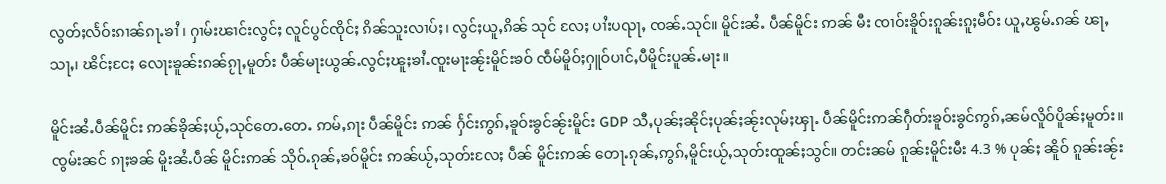လွတ်ႈလႅဝ်းၵၢၼ်ၵႃႉၶၢႆ ၊ ႁၢမ်းၽၢင်းလွင်ႈ လူင်ပွင်ၸိုင်ႈ ၵိၼ်သူးလၢပ်ႈ၊ လွင်ႈယူႇၵိၼ် သုင် လႄႈ ပၢႆးပၺႃႇ ၸၼ်ႉသုင်။ မိူင်းၼႆႉ ပဵၼ်မိူင်း ဢၼ် မီး ၸၢဝ်းၶိူဝ်းၵူၼ်းၵူႈမဵဝ်း ယူႇၽွမ်ႉၵၼ် ၽႃႇသႃႇ၊ ၽိင်ႈငႄႈ လေႃးၶူၼ်းၵၼ်ၵႂႃႇမူတ်း ပဵၼ်မႃးယွၼ်ႉလွင်ႈၽူႈၶၢႆႉၸူးမႃးၼႂ်းမိူင်းၶဝ် ၸဵမ်မိူဝ်ႈႁူဝ်ပၢင်ႇပီမိူင်းပူၼ်ႉမႃး။

မိူင်းၼႆႉပဵၼ်မိူင်း ဢၼ်ၶိုၼ်ႈယႂ်ႇသုင်တေႉတေႉ ဢမ်ႇၵႃး ပဵၼ်မိူင်း ဢၼ် ႁႅင်းဢွၵ်ႇၶူဝ်းၶွင်ၼႂ်းမိူင်း GDP သီႇပုၼ်ႈၼိုင်ႈပုၼ်ႈၼႂ်းလုမ်ႈၾႃႉ ပဵၼ်မိူင်းဢၼ်ႁဵတ်းၶူဝ်းၶွင်ဢွၵ်ႇၼမ်လိူဝ်ပိူၼ်ႈမူတ်း။ ၸွမ်းၼင် ၵႃႈၶၼ် မိူးၼႆႉပဵၼ် မိူင်းဢၼ် သိုဝ်ႉၵုၼ်ႇၶဝ်မိူင်း ဢၼ်ယႂ်ႇသုတ်းလႄႈ ပဵၼ် မိူင်းဢၼ် တေႃႉၵုၼ်ႇဢွၵ်ႇမိူင်းယႂ်ႇသုတ်းထူၼ်ႈသွင်။ တင်းၼမ် ၵူၼ်းမိူင်းမီး 4.3 % ပုၼ်ႈ ၼိူဝ် ၵူၼ်းၼႂ်း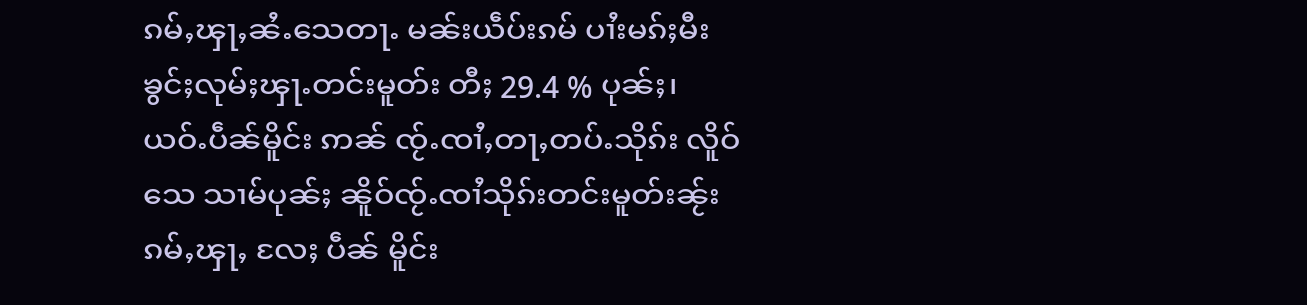ၵမ်ႇၾႃႇၼႆႉသေတႃႉ မၼ်းယဵပ်းၵမ် ပၢႆးမၵ်ႈမီး ၶွင်ႈလုမ်ႈၾႃႉတင်းမူတ်း တီႈ 29.4 % ပုၼ်ႈ၊ ယဝ်ႉပဵၼ်မိူင်း ဢၼ် ၸႂ်ႉၸၢႆႇတႃႇတပ်ႉသိုၵ်း လိူဝ်သေ သၢမ်ပုၼ်ႈ ၼိူဝ်ၸႂ်ႉၸၢႆသိုၵ်းတင်းမူတ်းၼႂ်းၵမ်ႇၾႃႇ လႄႈ ပဵၼ် မိူင်း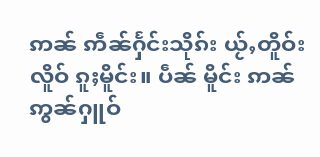ဢၼ် ဢဵၼ်ႁႅင်းသိုၵ်း ယႂ်ႇတိူဝ်း လိူဝ် ၵူႈမိူင်း။ ပဵၼ် မိူင်း ဢၼ် ဢွၼ်ႁူဝ်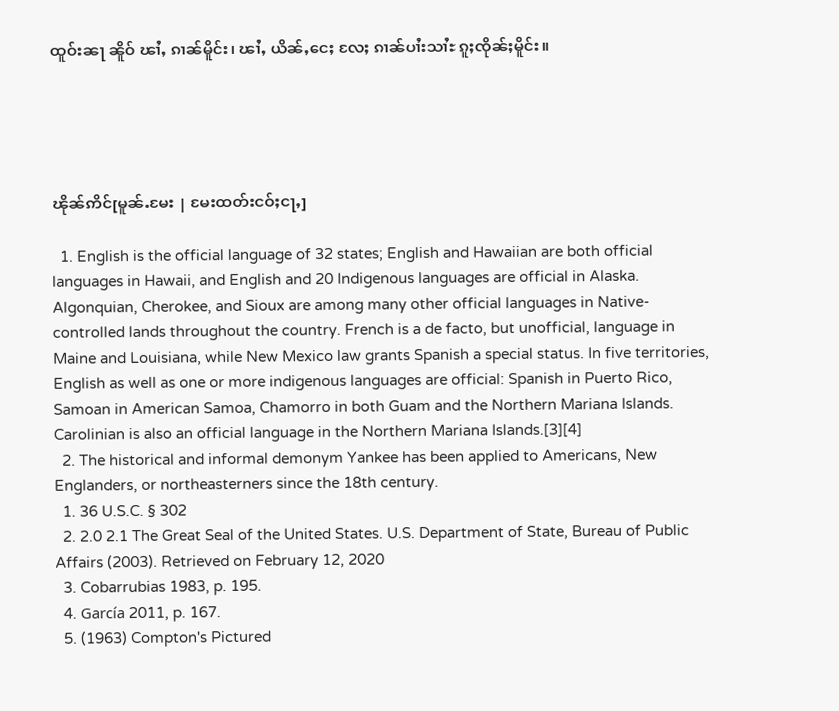ထူဝ်းၼႃ ၼိူဝ် ၽၢႆႇ ၵၢၼ်မိူင်း၊ ၽၢႆႇ ယိၼ်ႇငေႈ လႄႈ ၵၢၼ်ပၢႆးသၢႆႊ ၵူႈၸိုၼ်ႈမိူင်း။





ၽိုၼ်ဢိင်[မူၼ်ႉမႄး | မႄးထတ်းငဝ်ႈငႃႇ]

  1. English is the official language of 32 states; English and Hawaiian are both official languages in Hawaii, and English and 20 Indigenous languages are official in Alaska. Algonquian, Cherokee, and Sioux are among many other official languages in Native-controlled lands throughout the country. French is a de facto, but unofficial, language in Maine and Louisiana, while New Mexico law grants Spanish a special status. In five territories, English as well as one or more indigenous languages are official: Spanish in Puerto Rico, Samoan in American Samoa, Chamorro in both Guam and the Northern Mariana Islands. Carolinian is also an official language in the Northern Mariana Islands.[3][4]
  2. The historical and informal demonym Yankee has been applied to Americans, New Englanders, or northeasterners since the 18th century.
  1. 36 U.S.C. § 302
  2. 2.0 2.1 The Great Seal of the United States. U.S. Department of State, Bureau of Public Affairs (2003). Retrieved on February 12, 2020
  3. Cobarrubias 1983, p. 195.
  4. García 2011, p. 167.
  5. (1963) Compton's Pictured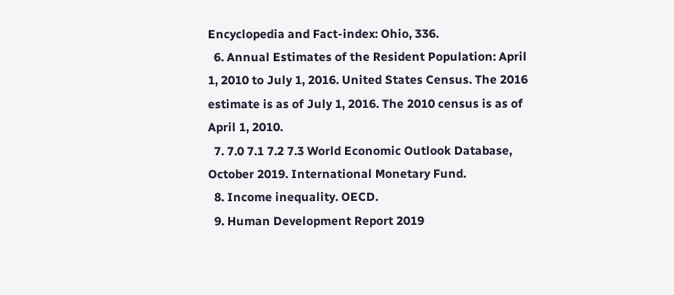Encyclopedia and Fact-index: Ohio, 336.
  6. Annual Estimates of the Resident Population: April 1, 2010 to July 1, 2016. United States Census. The 2016 estimate is as of July 1, 2016. The 2010 census is as of April 1, 2010.
  7. 7.0 7.1 7.2 7.3 World Economic Outlook Database, October 2019. International Monetary Fund.
  8. Income inequality. OECD.
  9. Human Development Report 2019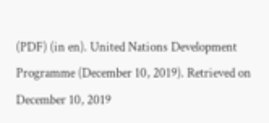(PDF) (in en). United Nations Development Programme (December 10, 2019). Retrieved on December 10, 2019